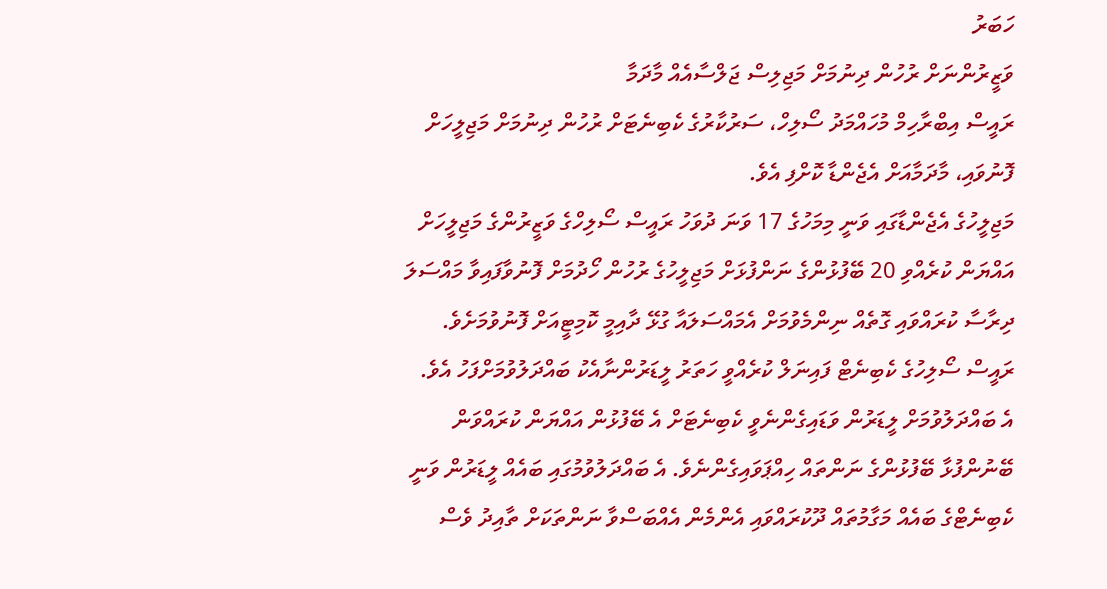ހަބަރު
ވަޒީރުންނަށް ރުހުން ދިނުމަށް މަޖިލިސް ޖަލްސާއެއް މާދަމާ
ރައީސް އިބްރާހިމް މުހައްމަދު ސޯލިހް، ސަރުކާރުގެ ކެބިނެޓަށް ރުހުން ދިނުމަށް މަޖިލީހަށް ފޮނުވައި، މާދަމާއަށް އެޖެންޑާ ކޮށްފި އެވެ.
މަޖިލީހުގެ އެޖެންޑާގައި ވަނީ މިމަހުގެ 17 ވަނަ ދުވަހު ރައީސް ސޯލިހްގެ ވަޒީރުންގެ މަޖިލީހަށް އައްޔަން ކުރެއްވި 20 ބޭފުޅުންގެ ނަންފުޅަށް މަޖިލީހުގެ ރުހުން ހޯދުމަށް ފޮނުވާފައިވާ މައްސަލަ ދިރާސާ ކުރައްވައި ގޮތެއް ނިންމެވުމަށް އެމައްސަލައާ ގުޅޭ ދާއިމީ ކޮމިޓީއަށް ފޮނުވުމަށެވެ.
ރައީސް ސޯލިހުގެ ކެބިނެޓް ފައިނަލް ކުރެއްވީ ހަތަރު ލީޑަރުންނާއެކު ބައްދަލުވުމަށްފަހު އެވެ. އެ ބައްދަލުވުމަށް ލީޑަރުން ވަޑައިގެންނެވީ ކެބިނެޓަށް އެ ބޭފުޅުން އައްޔަން ކުރައްވަން ބޭނުންފުޅާ ބޭފުޅުންގެ ނަންތައް ހިއްޕަވައިގެންނެވެ. އެ ބައްދަލުވުމުގައި ބައެއް ލީޑަރުން ވަނީ ކެބިނެޓްގެ ބައެއް މަގާމުތައް ދޫކުރައްވައި އެންމެން އެއްބަސްވާ ނަންތަކަށް ތާއިދު ވެސް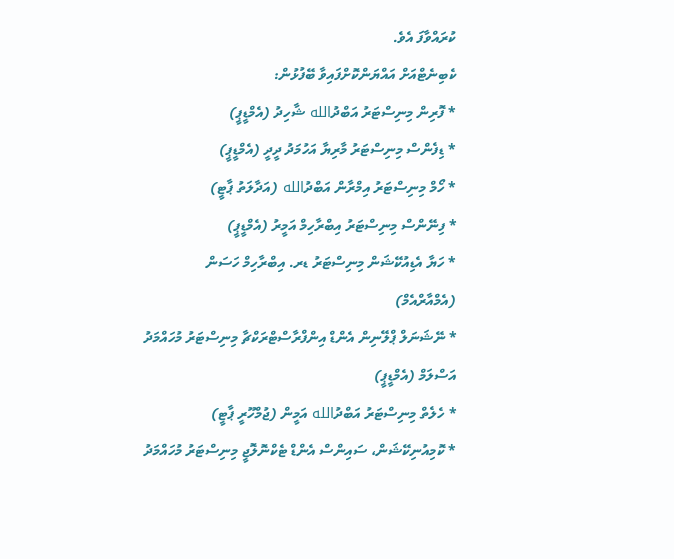ކުރައްވާފަ އެވެ.
ކެބިނެޓްއަށް އައްޔަންކޮށްފައިވާ ބޭފުޅުން:
* ފޮރިން މިނިސްޓަރު އަބްދުالله ޝާހިދު (އެމްޑީޕީ)
* ޑިފެންސް މިނިސްޓަރު މާރިޔާ އަހުމަދު ދީދީ (އެމްޑީޕީ)
* ހޯމް މިނިސްޓަރު އިމްރާން އަބްދުالله (އަދާލަތު ޕާޓީ)
* ފިނޭންސް މިނިސްޓަރު އިބްރާހިމް އަމީރު (އެމްޑީޕީ)
* ހަޔާ އެޑިއުކޭޝަން މިނިސްޓަރު ޑރ. އިބްރާހިމް ހަސަން (އެމްއާރްއެމް)
* ނޭޝަނަލް ޕްލޭނިން އެންޑް އިންފްރާސްޓްރަކްޗާ މިނިސްޓަރު މުހައްމަދު އަސްލަމް (އެމްޑީޕީ)
* ހެލެތް މިނިސްޓަރު އަބްދުالله އަމީން (ޖުމްހޫރީ ޕާޓީ)
* ކޮމިއުނިކޭޝަން، ސައިންސް އެންޑް ޓެކްނޮލޮޖީ މިނިސްޓަރު މުހައްމަދު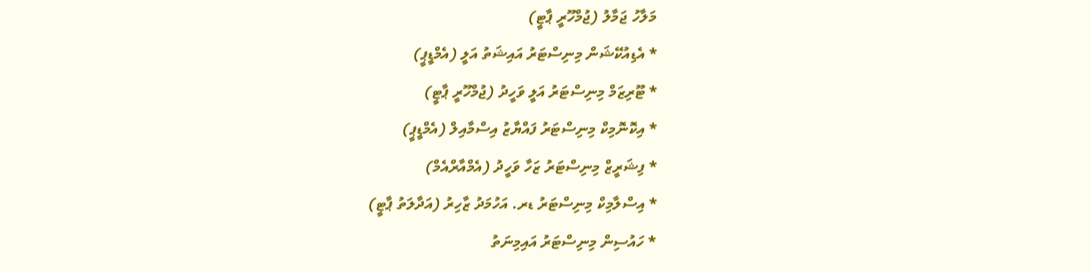މަލާހު ޖަމާލު (ޖުމްހޫރީ ޕާޓީ)
* އެޑިއުކޭޝަން މިނިސްޓަރު އައިޝަތު އަލީ (އެމްޑީޕީ)
* ޓޫރިޒަމް މިނިސްޓަރު އަލީ ވަހީދު (ޖުމްހޫރީ ޕާޓީ)
* އިކޮނޮމިކް މިނިސްޓަރު ފައްޔާޒު އިސްމާއިލް (އެމްޑީޕީ)
* ފިޝަރީޒް މިނިސްޓަރު ޒަހާ ވަހީދު (އެމްއާރްއެމް)
* އިސްލާމިކް މިނިސްޓަރު ޑރ. އަހުމަދު ޒާހިރު (އަދާލަތު ޕާޓީ)
* ހައުސިން މިނިސްޓަރު އައިމިނަތު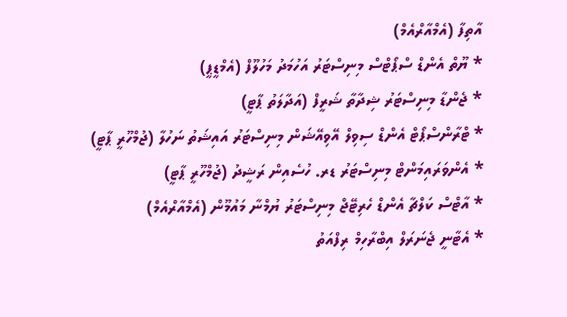އާތިފާ (އެމްއާރްއެމް)
* ޔޫތް އެންޑް ސްޕޯޓްސް މިނިސްޓަރު އަހުމަދު މަހުލޫފް (އެމްޑީޕީ)
* ޖެންޑާ މިނިސްޓަރު ޝިދާތާ ޝަރީފް (އަދާލަތު ޕާޓީ)
* ޓްރާންސްޕޯޓް އެންޑް ސިވިލް އޭވިއޭޝަން މިނިސްޓަރު އައިޝަތު ނަހުލާ (ޖުމްހޫރީ ޕާޓީ)
* އެންވަރައިމަންޓް މިނިސްޓަރު ޑރ. ހުސެއިން ރަޝީދު (ޖުމްހޫރީ ޕާޓީ)
* އާޓްސް ކަލްޗާ އެންޑް ހެރިޓޭޖް މިނިސްޓަރު ޔުމްނާ މައުމޫން (އެމްއާރްއެމް)
* އެޓާނީ ޖެނަރަލް އިބްރާހިމް ރިފްއަތު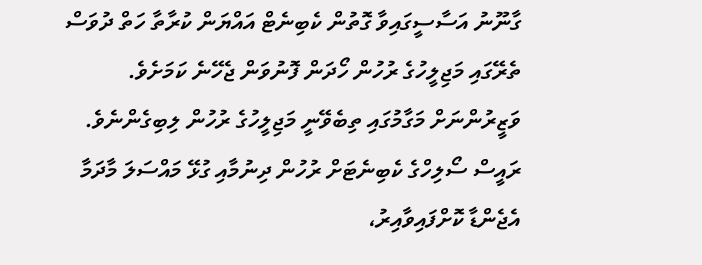ގާނޫނު އަސާސީގައިވާ ގޮތުން ކެބިނެޓް އައްޔަން ކުރާތާ ހަތް ދުވަސް ތެރޭގައި މަޖިލީހުގެ ރުހުން ހޯދަން ފޮނުވަން ޖެހޭނެ ކަމަށެވެ. ވަޒީރުންނަށް މަގާމުގައި ތިބެވޭނީ މަޖިލީހުގެ ރުހުން ލިބިގެންނެވެ.
ރައީސް ސޯލިހްގެ ކެބިނެޓަށް ރުހުން ދިނުމާއި ގުޅޭ މައްސަލަ މާދަމާ އެޖެންޑާ ކޮށްފައިވާއިރު،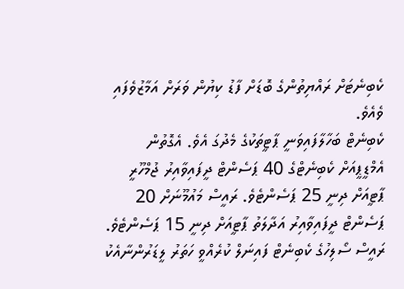ކެބިނެޓަށް ރައްޔިތުންގެ ބޮޑަށް ފާޑު ކިޔުން ވަރަށް އަމާޒުވެފައި ވެއެވެ.
ކެބިނެޓް ބަހާލާފައިވަނީ ޕާޓީތަކުގެ މެދުގަ އެވެ. އެގޮތުން އެމްޑީޕީއަށް ކެބިނެޓްގެ 40 ޕަސެންޓް ދީފައިވާއިރު ޖުމްހޫރީ ޕާޓީއަށް ދިނީ 25 ޕަސެންޓެވެ. ރައީސް މައުމޫނަށް 20 ޕަސެންޓް ދީފައިވާއިރު އަދާލަތު ޕާޓީއަށް ދިނީ 15 ޕަސެންޓެވެ. ރައީސް ސޯލިހުގެ ކެބިނެޓް ފައިނަލް ކުރެއްވީ ހަތަރު ލީޑަރުންނާއެކު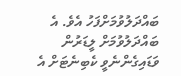ބައްދަލުވުމަށްފަހު އެވެ. އެ ބައްދަލުވުމަށް ލީޑަރުން ވަޑައިގެންނެވީ ކެބިނެޓަށް އެ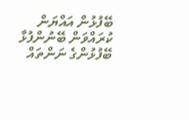ބޭފުޅުން އައްޔަން ކުރައްވަން ބޭނުންފުޅާ ބޭފުޅުންގެ ނަންތައް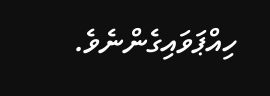ހިއްޕަވައިގެންނެވެ.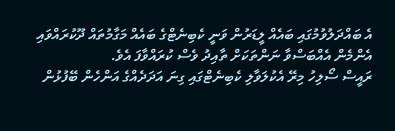އެ ބައްދަލުވުމުގައި ބައެއް ލީޑަރުން ވަނީ ކެބިނެޓްގެ ބައެއް މަގާމުތައް ދޫކުރައްވައި އެންމެން އެއްބަސްވާ ނަންތަކަށް ތާއިދު ވެސް ކުރައްވާފަ އެވެ.
ރައީސް ސޯލިހު މިރޭ އެކުލަވާލި ކެބިނެޓްގައި ގިނަ އަދަދެއްގެ އަންހެން ބޭފުޅުން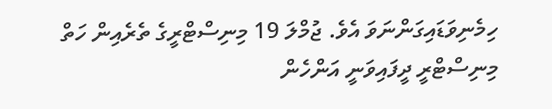ހިމެނިވަޑައިގަންނަވަ އެވެ. ޖުމްލަ 19 މިނިސްޓްރީގެ ތެރެއިން ހަތް މިނިސްޓްރީ ދީފައިވަނީ އަންހެން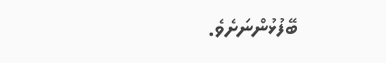ބޭފުޅުންނަށެވެ.